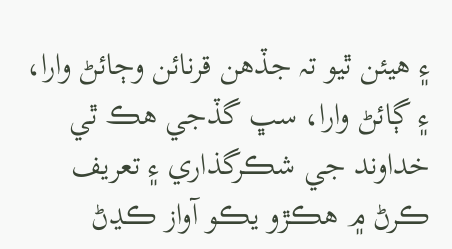۽ هيئن ٿيو تہ جڏهن قرنائن وڄائڻ وارا، ۽ ڳائڻ وارا، سڀ گڏجي هڪ ٿي خداوند جي شڪرگذاري ۽ تعريف ڪرڻ ۾ هڪڙو يڪو آواز ڪڍڻ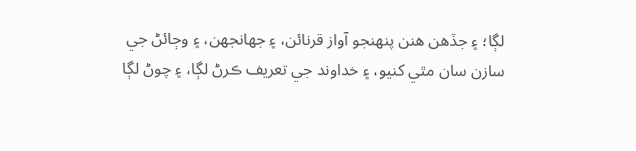لڳا؛ ۽ جڏهن هنن پنهنجو آواز قرنائن، ۽ جهانجهن، ۽ وڄائڻ جي سازن سان مٿي کنيو، ۽ خداوند جي تعريف ڪرڻ لڳا، ۽ چوڻ لڳا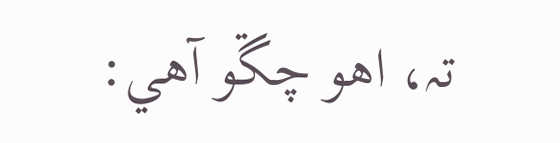تہ، اهو چڱو آهي: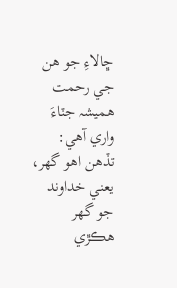ڇالاءِ جو هن جي رحمت هميشہ جٽاءَ واري آهي: تڏهن اهو گهر، يعني خداوند جو گهر هڪڙي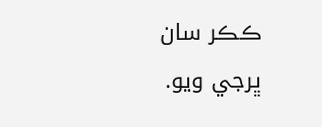ڪڪر سان ڀرجي ويو.